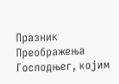Празник Преображења Господњег, којим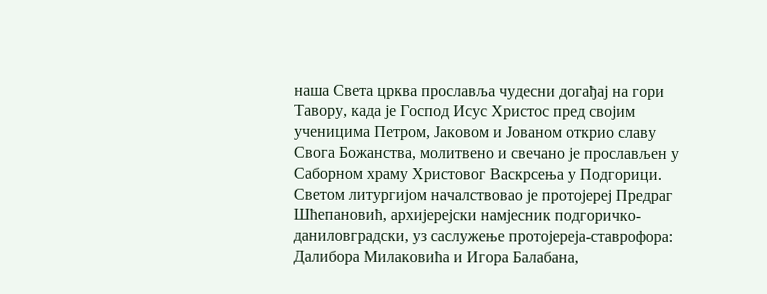наша Света црква прославља чудесни догађај на гори Тавору, када је Господ Исус Христос пред својим ученицима Петром, Јаковом и Јованом открио славу Свога Божанства, молитвено и свечано је прослављен у Саборном храму Христовог Васкрсења у Подгорици.
Светом литургијом началствовао је протојереј Предраг Шћепановић, архијерејски намјесник подгоричко-даниловградски, уз саслужење протојереја-ставрофора: Далибора Милаковића и Игора Балабана,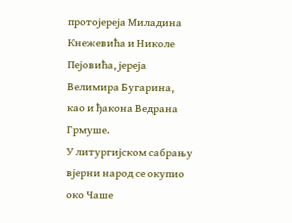протојереја Миладина Кнежевића и Николе Пејовића, јереја Велимира Бугарина, као и ђакона Ведрана Грмуше.
У литургијском сабрању вјерни народ се окупио око Чаше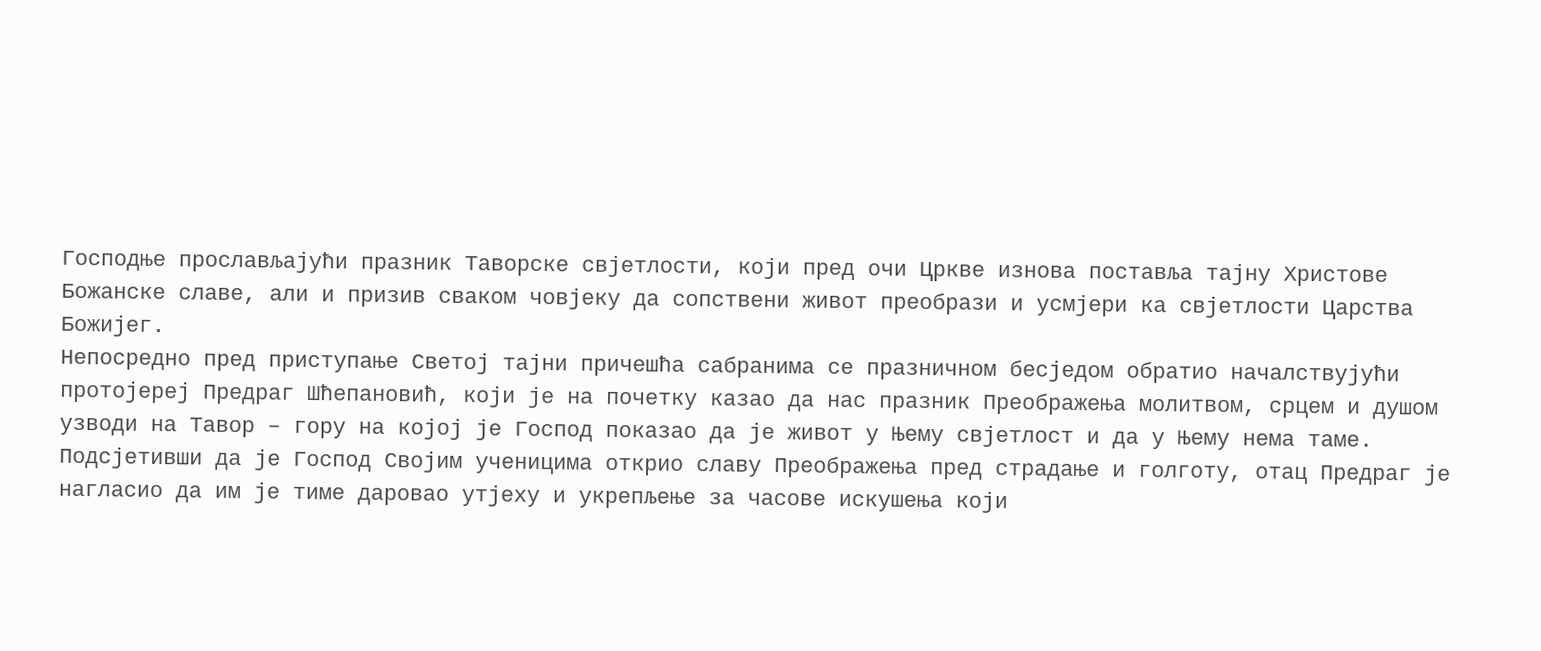Господње прослављајући празник Таворске свјетлости, који пред очи Цркве изнова поставља тајну Христове Божанске славе, али и призив сваком човјеку да сопствени живот преобрази и усмјери ка свјетлости Царства Божијег.
Непосредно пред приступање Светој тајни причешћа сабранима се празничном бесједом обратио началствујући протојереј Предраг Шћепановић, који је на почетку казао да нас празник Преображења молитвом, срцем и душом узводи на Тавор – гору на којој је Господ показао да је живот у Њему свјетлост и да у Њему нема таме.
Подсјетивши да је Господ Својим ученицима открио славу Преображења пред страдање и голготу, отац Предраг је нагласио да им је тиме даровао утјеху и укрепљење за часове искушења који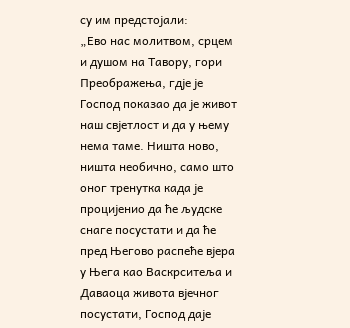су им предстојали:
„Ево нас молитвом, срцем и душом на Тавору, гори Преображења, гдје је Господ показао да је живот наш свјетлост и да у њему нема таме. Ништа ново, ништа необично, само што оног тренутка када је процијенио да ће људске снаге посустати и да ће пред Његово распеће вјера у Њега као Васкрситеља и Даваоца живота вјечног посустати, Господ даје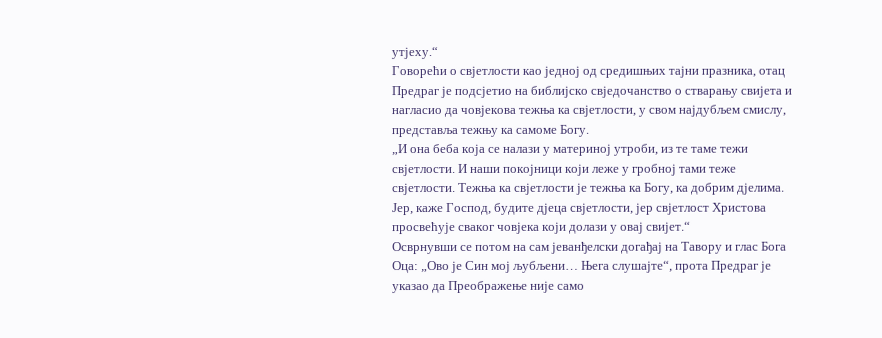утјеху.“
Говорећи о свјетлости као једној од средишњих тајни празника, отац Предраг је подсјетио на библијско свједочанство о стварању свијета и нагласио да човјекова тежња ка свјетлости, у свом најдубљем смислу, представља тежњу ка самоме Богу.
„И она беба која се налази у материној утроби, из те таме тежи свјетлости. И наши покојници који леже у гробној тами теже свјетлости. Тежња ка свјетлости је тежња ка Богу, ка добрим дјелима. Јер, каже Господ, будите дјеца свјетлости, јер свјетлост Христова просвећује сваког човјека који долази у овај свијет.“
Осврнувши се потом на сам јеванђелски догађај на Тавору и глас Бога Оца: „Ово је Син мој љубљени… Њега слушајте“, прота Предраг је указао да Преображење није само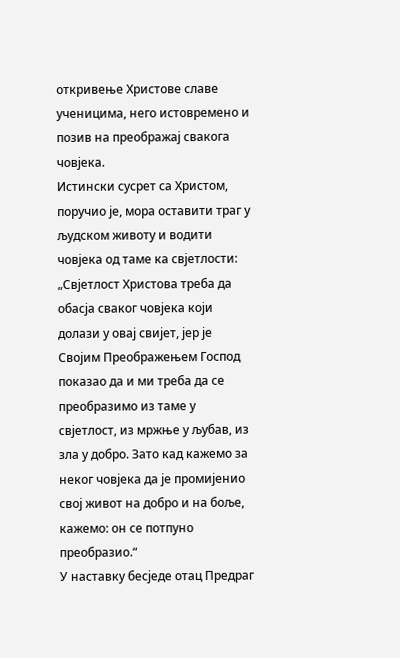откривење Христове славе ученицима, него истовремено и позив на преображај свакога човјека.
Истински сусрет са Христом, поручио је, мора оставити траг у људском животу и водити човјека од таме ка свјетлости:
„Свјетлост Христова треба да обасја сваког човјека који долази у овај свијет, јер је Својим Преображењем Господ показао да и ми треба да се преобразимо из таме у свјетлост, из мржње у љубав, из зла у добро. Зато кад кажемо за неког човјека да је промијенио свој живот на добро и на боље, кажемо: он се потпуно преобразио.“
У наставку бесједе отац Предраг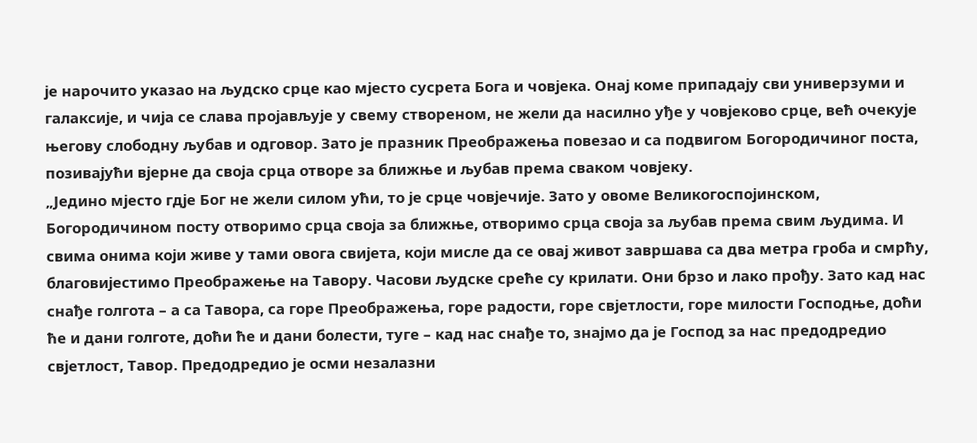је нарочито указао на људско срце као мјесто сусрета Бога и човјека. Онај коме припадају сви универзуми и галаксије, и чија се слава пројављује у свему створеном, не жели да насилно уђе у човјеково срце, већ очекује његову слободну љубав и одговор. Зато је празник Преображења повезао и са подвигом Богородичиног поста, позивајући вјерне да своја срца отворе за ближње и љубав према сваком човјеку.
„Једино мјесто гдје Бог не жели силом ући, то је срце човјечије. Зато у овоме Великогоспојинском, Богородичином посту отворимо срца своја за ближње, отворимо срца своја за љубав према свим људима. И свима онима који живе у тами овога свијета, који мисле да се овај живот завршава са два метра гроба и смрћу, благовијестимо Преображење на Тавору. Часови људске среће су крилати. Они брзо и лако прођу. Зато кад нас снађе голгота – а са Тавора, са горе Преображења, горе радости, горе свјетлости, горе милости Господње, доћи ће и дани голготе, доћи ће и дани болести, туге – кад нас снађе то, знајмо да је Господ за нас предодредио свјетлост, Тавор. Предодредио је осми незалазни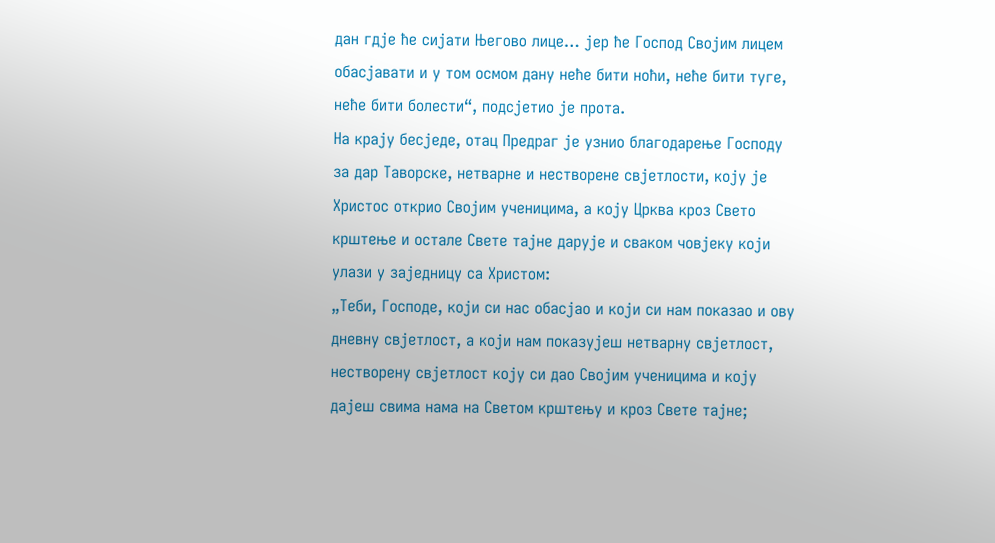дан гдје ће сијати Његово лице… јер ће Господ Својим лицем обасјавати и у том осмом дану неће бити ноћи, неће бити туге, неће бити болести“, подсјетио је прота.
На крају бесједе, отац Предраг је узнио благодарење Господу за дар Таворске, нетварне и нестворене свјетлости, коју је Христос открио Својим ученицима, а коју Црква кроз Свето крштење и остале Свете тајне дарује и сваком човјеку који улази у заједницу са Христом:
„Теби, Господе, који си нас обасјао и који си нам показао и ову дневну свјетлост, а који нам показујеш нетварну свјетлост, нестворену свјетлост коју си дао Својим ученицима и коју дајеш свима нама на Светом крштењу и кроз Свете тајне;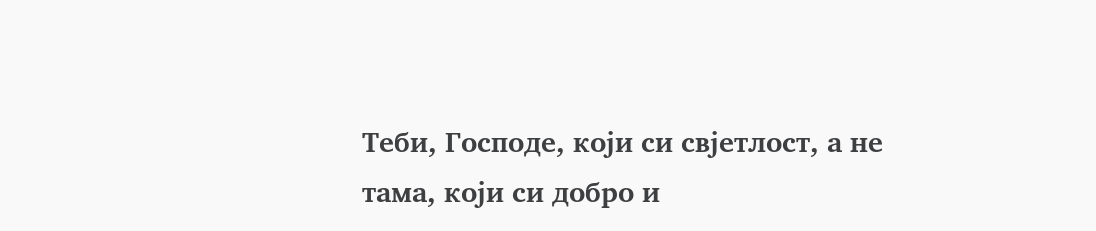Теби, Господе, који си свјетлост, а не тама, који си добро и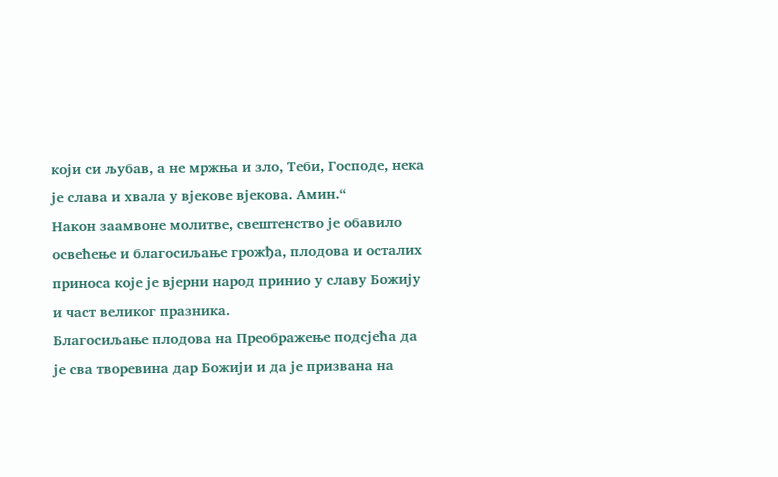који си љубав, а не мржња и зло, Теби, Господе, нека је слава и хвала у вјекове вјекова. Амин.“
Након заамвоне молитве, свештенство је обавило освећење и благосиљање грожђа, плодова и осталих приноса које је вјерни народ принио у славу Божију и част великог празника.
Благосиљање плодова на Преображење подсјећа да је сва творевина дар Божији и да је призвана на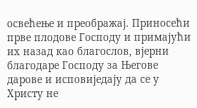освећење и преображај. Приносећи прве плодове Господу и примајући их назад као благослов, вјерни благодаре Господу за Његове дарове и исповиједају да се у Христу не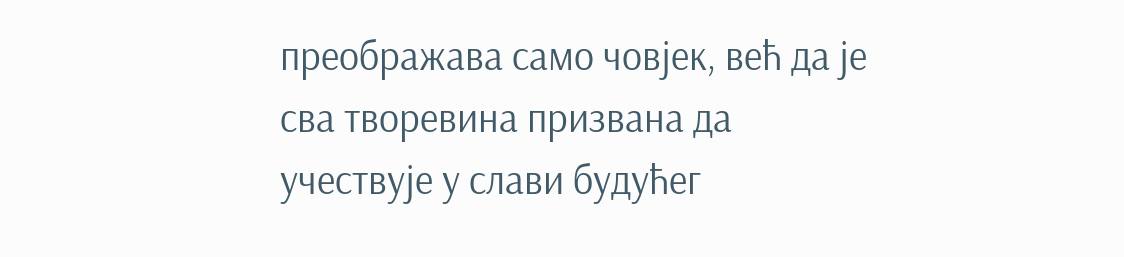преображава само човјек, већ да је сва творевина призвана да учествује у слави будућег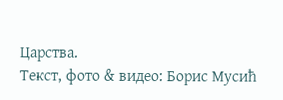Царства.
Текст, фото & видео: Борис Мусић